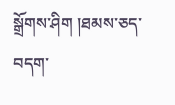སྒྲོགས་ཤིག །ཐམས་ཅད་བདག་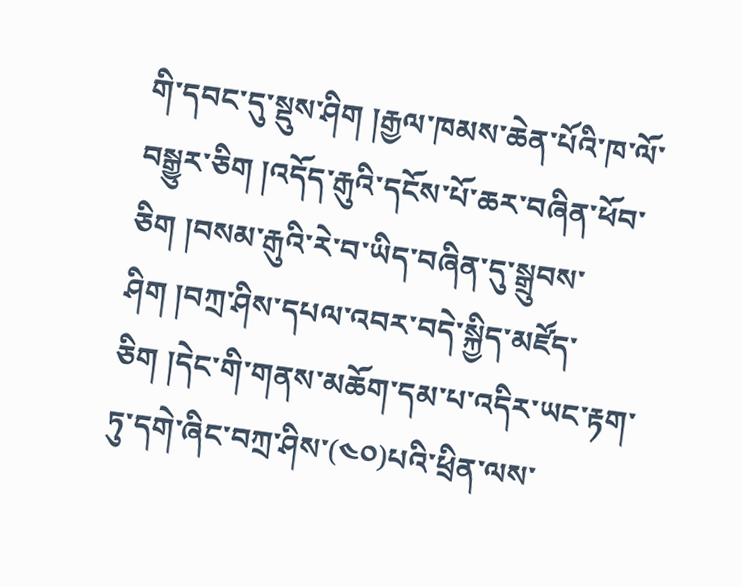གི་དབང་དུ་སྡུས་ཤིག །རྒྱལ་ཁམས་ཆེན་པོའི་ཁ་ལོ་བསྒྱུར་ཅིག །འདོད་རྒུའི་དངོས་པོ་ཆར་བཞིན་ཕོབ་ཅིག །བསམ་རྒུའི་རེ་བ་ཡིད་བཞིན་དུ་སྒྲུབས་ཤིག །བཀྲ་ཤིས་དཔལ་འབར་བདེ་སྐྱིད་མཛོད་ཅིག །དེང་གི་གནས་མཆོག་དམ་པ་འདིར་ཡང་རྟག་ཏུ་དགེ་ཞིང་བཀྲ་ཤིས་(༤༠)པའི་ཕྲིན་ལས་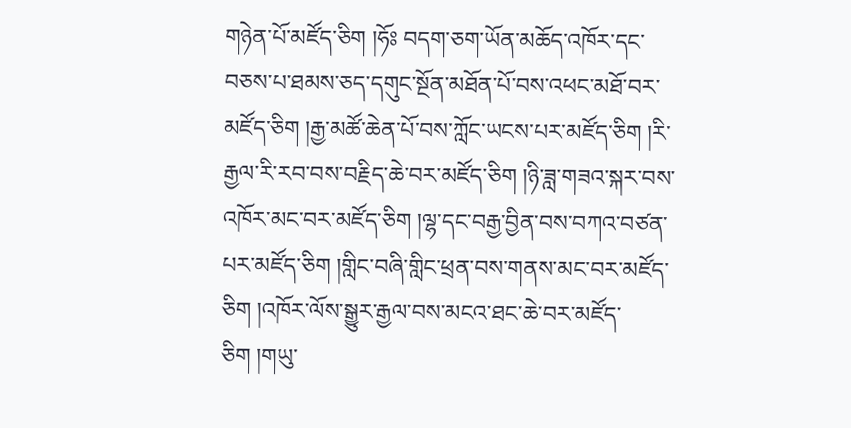གཉེན་པོ་མཛོད་ཅིག །ཧོཿ བདག་ཅག་ཡོན་མཆོད་འཁོར་དང་བཅས་པ་ཐམས་ཅད་དགུང་སྔོན་མཐོན་པོ་བས་འཕང་མཐོ་བར་མཛོད་ཅིག །རྒྱ་མཚོ་ཆེན་པོ་བས་ཀློང་ཡངས་པར་མཛོད་ཅིག །རི་རྒྱལ་རི་རབ་བས་བརྗིད་ཆེ་བར་མཛོད་ཅིག །ཉི་ཟླ་གཟའ་སྐར་བས་འཁོར་མང་བར་མཛོད་ཅིག །ལྷ་དང་བརྒྱ་བྱིན་བས་བཀའ་བཙན་པར་མཛོད་ཅིག །གླིང་བཞི་གླིང་ཕྲན་བས་གནས་མང་བར་མཛོད་ཅིག །འཁོར་ལོས་སྒྱུར་རྒྱལ་བས་མངའ་ཐང་ཆེ་བར་མཛོད་ཅིག །གཡུ་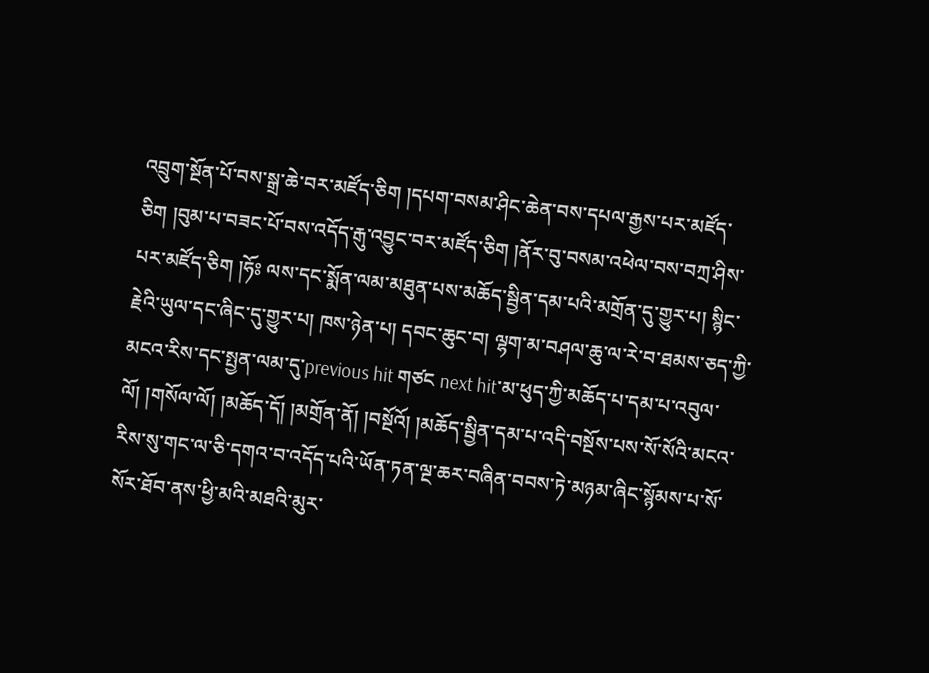འབྲུག་སྔོན་པོ་བས་སྒྲ་ཆེ་བར་མཛོད་ཅིག །དཔག་བསམ་ཤིང་ཆེན་བས་དཔལ་རྒྱས་པར་མཛོད་ཅིག །བུམ་པ་བཟང་པོ་བས་འདོད་རྒུ་འབྱུང་བར་མཛོད་ཅིག །ནོར་བུ་བསམ་འཕེལ་བས་བཀྲ་ཤིས་པར་མཛོད་ཅིག །ཧོཿ ལས་དང་སྨོན་ལམ་མཐུན་པས་མཆོད་སྦྱིན་དམ་པའི་མགྲོན་དུ་གྱུར་པ། སྙིང་རྗེའི་ཡུལ་དང་ཞིང་དུ་གྱུར་པ། ཁས་ཉེན་པ། དབང་ཆུང་བ། ལྷག་མ་བཤལ་ཆུ་ལ་རེ་བ་ཐམས་ཅད་ཀྱི་མངའ་རིས་དང་སྤྱན་ལམ་དུ་previous hit གཙང next hit་མ་ཕུད་ཀྱི་མཆོད་པ་དམ་པ་འབུལ་ལོ། །གསོལ་ལོ། །མཆོད་དོ། །མགྲོན་ནོ། །བསྔོའོ། །མཆོད་སྦྱིན་དམ་པ་འདི་བསྔོས་པས་སོ་སོའི་མངའ་རིས་སུ་གང་ལ་ཅི་དགའ་བ་འདོད་པའི་ཡོན་ཏན་ལྔ་ཆར་བཞིན་བབས་ཏེ་མཉམ་ཞིང་སྙོམས་པ་སོ་སོར་ཐོབ་ནས་ཕྱི་མའི་མཐའི་མུར་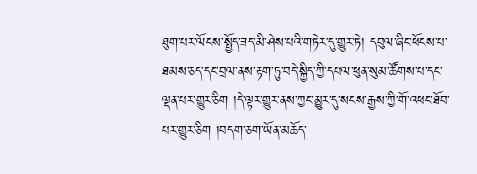ཐུག་པར་ལོངས་སྤྱོད་ཟད་མི་ཤེས་པའི་གཏེར་དུ་གྱུར་ཏེ། དབུལ་ཞིང་ཕོངས་པ་ཐམས་ཅད་དང་བྲལ་ནས་རྟག་ཏུ་བདེ་སྐྱིད་ཀྱི་དཔལ་ཕུན་སུམ་ཚོགས་པ་དང་ལྡན་པར་གྱུར་ཅིག །དེ་ལྟར་གྱུར་ནས་ཀྱང་མྱུར་དུ་སངས་རྒྱས་ཀྱི་གོ་འཕང་ཐོབ་པར་གྱུར་ཅིག །བདག་ཅག་ཡོན་མཆོད་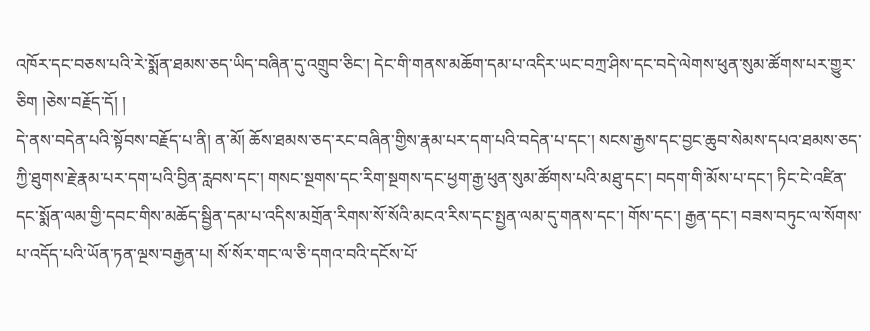འཁོར་དང་བཅས་པའི་རེ་སྨོན་ཐམས་ཅད་ཡིད་བཞིན་དུ་འགྲུབ་ཅིང་། དེང་གི་གནས་མཆོག་དམ་པ་འདིར་ཡང་བཀྲ་ཤིས་དང་བདེ་ལེགས་ཕུན་སུམ་ཚོགས་པར་གྱུར་ཅིག །ཅེས་བརྗོད་དོ། །
དེ་ནས་བདེན་པའི་སྟོབས་བརྗོད་པ་ནི། ན་མོ། ཆོས་ཐམས་ཅད་རང་བཞིན་གྱིས་རྣམ་པར་དག་པའི་བདེན་པ་དང་། སངས་རྒྱས་དང་བྱང་ཆུབ་སེམས་དཔའ་ཐམས་ཅད་ཀྱི་ཐུགས་རྗེ་རྣམ་པར་དག་པའི་བྱིན་རླབས་དང་། གསང་སྔགས་དང་རིག་སྔགས་དང་ཕྱག་རྒྱ་ཕུན་སུམ་ཚོགས་པའི་མཐུ་དང་། བདག་གི་མོས་པ་དང་། ཏིང་ངེ་འཛིན་དང་སྨོན་ལམ་གྱི་དབང་གིས་མཆོད་སྦྱིན་དམ་པ་འདིས་མགྲོན་རིགས་སོ་སོའི་མངའ་རིས་དང་སྤྱན་ལམ་དུ་གནས་དང་། གོས་དང་། རྒྱན་དང་། བཟས་བཏུང་ལ་སོགས་པ་འདོད་པའི་ཡོན་ཏན་ལྔས་བརྒྱན་པ། སོ་སོར་གང་ལ་ཅི་དགའ་བའི་དངོས་པོ་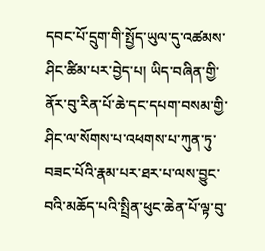དབང་པོ་དྲུག་གི་སྤྱོད་ཡུལ་དུ་འཚམས་ཤིང་ཚིམ་པར་བྱེད་པ། ཡིད་བཞིན་གྱི་ནོར་བུ་རིན་པོ་ཆེ་དང་དཔག་བསམ་གྱི་ཤིང་ལ་སོགས་པ་འཕགས་པ་ཀུན་ཏུ་བཟང་པོའི་རྣམ་པར་ཐར་པ་ལས་བྱུང་བའི་མཆོད་པའི་སྤྲིན་ཕུང་ཆེན་པོ་ལྟ་བུ་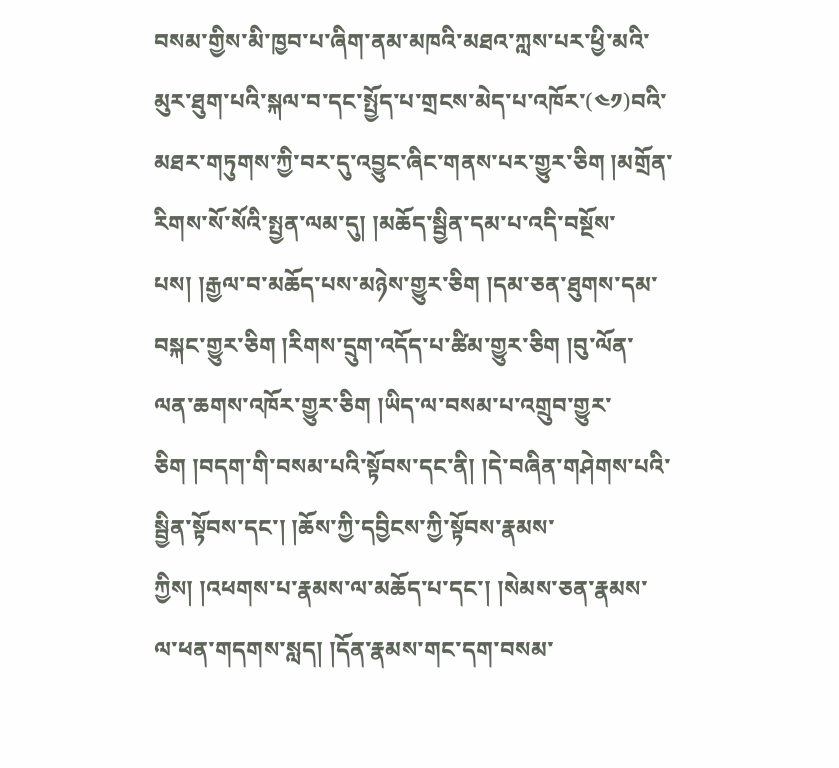བསམ་གྱིས་མི་ཁྱབ་པ་ཞིག་ནམ་མཁའི་མཐའ་ཀླས་པར་ཕྱི་མའི་མུར་ཐུག་པའི་སྐལ་བ་དང་སྤྱོད་པ་གྲངས་མེད་པ་འཁོར་(༤༡)བའི་མཐར་གཏུགས་ཀྱི་བར་དུ་འབྱུང་ཞིང་གནས་པར་གྱུར་ཅིག །མགྲོན་རིགས་སོ་སོའི་སྤྱན་ལམ་དུ། །མཆོད་སྦྱིན་དམ་པ་འདི་བསྔོས་པས། །རྒྱལ་བ་མཆོད་པས་མཉེས་གྱུར་ཅིག །དམ་ཅན་ཐུགས་དམ་བསྐང་གྱུར་ཅིག །རིགས་དྲུག་འདོད་པ་ཚིམ་གྱུར་ཅིག །བུ་ལོན་ལན་ཆགས་འཁོར་གྱུར་ཅིག །ཡིད་ལ་བསམ་པ་འགྲུབ་གྱུར་ཅིག །བདག་གི་བསམ་པའི་སྟོབས་དང་ནི། །དེ་བཞིན་གཤེགས་པའི་སྦྱིན་སྟོབས་དང་། །ཆོས་ཀྱི་དབྱིངས་ཀྱི་སྟོབས་རྣམས་ཀྱིས། །འཕགས་པ་རྣམས་ལ་མཆོད་པ་དང་། །སེམས་ཅན་རྣམས་ལ་ཕན་གདགས་སླད། །དོན་རྣམས་གང་དག་བསམ་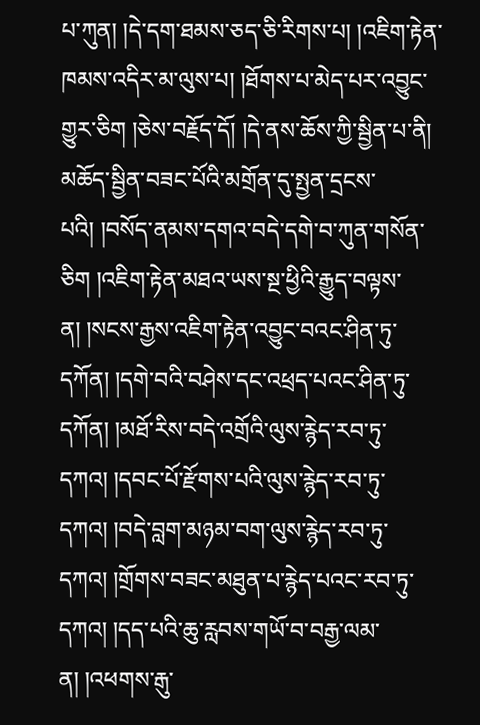པ་ཀུན། །དེ་དག་ཐམས་ཅད་ཅི་རིགས་པ། །འཇིག་རྟེན་ཁམས་འདིར་མ་ལུས་པ། །ཐོགས་པ་མེད་པར་འབྱུང་གྱུར་ཅིག །ཅེས་བརྗོད་དོ། །དེ་ནས་ཆོས་ཀྱི་སྦྱིན་པ་ནི། མཆོད་སྦྱིན་བཟང་པོའི་མགྲོན་དུ་སྤྱན་དྲངས་པའི། །བསོད་ནམས་དགའ་བདེ་དགེ་བ་ཀུན་གསོན་ཅིག །འཇིག་རྟེན་མཐའ་ཡས་སྔ་ཕྱིའི་རྒྱུད་བལྟས་ན། །སངས་རྒྱས་འཇིག་རྟེན་འབྱུང་བའང་ཤིན་ཏུ་དཀོན། །དགེ་བའི་བཤེས་དང་འཕྲད་པའང་ཤིན་ཏུ་དཀོན། །མཐོ་རིས་བདེ་འགྲོའི་ལུས་རྙེད་རབ་ཏུ་དཀའ། །དབང་པོ་རྫོགས་པའི་ལུས་རྙེད་རབ་ཏུ་དཀའ། །བདེ་བླག་མཉམ་བག་ལུས་རྙེད་རབ་ཏུ་དཀའ། །གྲོགས་བཟང་མཐུན་པ་རྙེད་པའང་རབ་ཏུ་དཀའ། །དད་པའི་ཆུ་རླབས་གཡོ་བ་བརྒྱ་ལམ་ན། །འཕགས་རྒུ་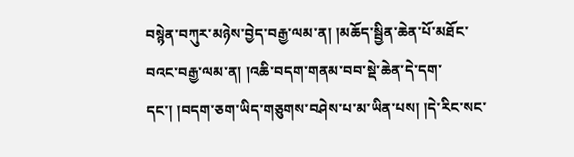བསྙེན་བཀུར་མཉེས་བྱེད་བརྒྱ་ལམ་ན། །མཆོད་སྦྱིན་ཆེན་པོ་མཐོང་བའང་བརྒྱ་ལམ་ན། །འཆི་བདག་གནམ་བབ་སྡེ་ཆེན་དེ་དག་དང་། །བདག་ཅག་ཡིད་གཅུགས་བཤེས་པ་མ་ཡིན་པས། །དེ་རིང་སང་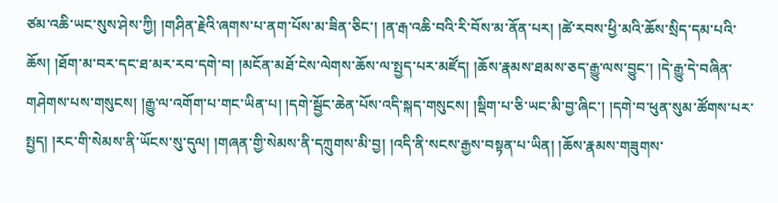ཙམ་འཆི་ཡང་སུས་ཤེས་ཀྱི། །གཤིན་རྗེའི་ཞགས་པ་ནག་པོས་མ་ཟིན་ཅིང་། །ན་རྒ་འཆི་བའི་རི་བོས་མ་ནོན་པར། །ཚེ་རབས་ཕྱི་མའི་ཆོས་སྲིད་དམ་པའི་ཆོས། །ཐོག་མ་བར་དང་ཐ་མར་རབ་དགེ་བ། །མངོན་མཐོ་ངེས་ལེགས་ཆོས་ལ་སྤྱད་པར་མཛོད། །ཆོས་རྣམས་ཐམས་ཅད་རྒྱུ་ལས་བྱུང་། །དེ་རྒྱུ་དེ་བཞིན་གཤེགས་པས་གསུངས། །རྒྱུ་ལ་འགོག་པ་གང་ཡིན་པ། །དགེ་སྦྱོང་ཆེན་པོས་འདི་སྐད་གསུངས། །སྡིག་པ་ཅི་ཡང་མི་བྱ་ཞིང་། །དགེ་བ་ཕུན་སུམ་ཚོགས་པར་སྤྱད། །རང་གི་སེམས་ནི་ཡོངས་སུ་དུལ། །གཞན་གྱི་སེམས་ནི་དཀྲུགས་མི་བྱ། །འདི་ནི་སངས་རྒྱས་བསྟན་པ་ཡིན། །ཆོས་རྣམས་གཟུགས་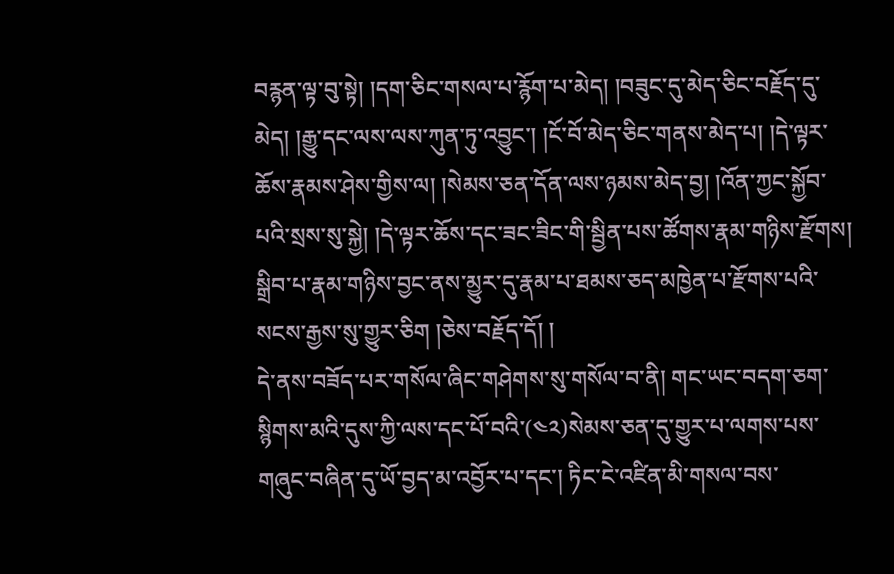བརྙན་ལྟ་བུ་སྟེ། །དག་ཅིང་གསལ་པ་རྙོག་པ་མེད། །བཟུང་དུ་མེད་ཅིང་བརྗོད་དུ་མེད། །རྒྱུ་དང་ལས་ལས་ཀུན་ཏུ་འབྱུང་། །ངོ་བོ་མེད་ཅིང་གནས་མེད་པ། །དེ་ལྟར་ཆོས་རྣམས་ཤེས་གྱིས་ལ། །སེམས་ཅན་དོན་ལས་ཉམས་མེད་བྱ། །འོན་ཀྱང་སྐྱོབ་པའི་སྲས་སུ་སྐྱེ། །དེ་ལྟར་ཆོས་དང་ཟང་ཟིང་གི་སྦྱིན་པས་ཚོགས་རྣམ་གཉིས་རྫོགས། སྒྲིབ་པ་རྣམ་གཉིས་བྱང་ནས་མྱུར་དུ་རྣམ་པ་ཐམས་ཅད་མཁྱེན་པ་རྫོགས་པའི་སངས་རྒྱས་སུ་གྱུར་ཅིག །ཅེས་བརྗོད་དོ། །
དེ་ནས་བཟོད་པར་གསོལ་ཞིང་གཤེགས་སུ་གསོལ་བ་ནི། གང་ཡང་བདག་ཅག་སྙིགས་མའི་དུས་ཀྱི་ལས་དང་པོ་བའི་(༤༢)སེམས་ཅན་དུ་གྱུར་པ་ལགས་པས་གཞུང་བཞིན་དུ་ཡོ་བྱད་མ་འབྱོར་པ་དང་། ཏིང་ངེ་འཛིན་མི་གསལ་བས་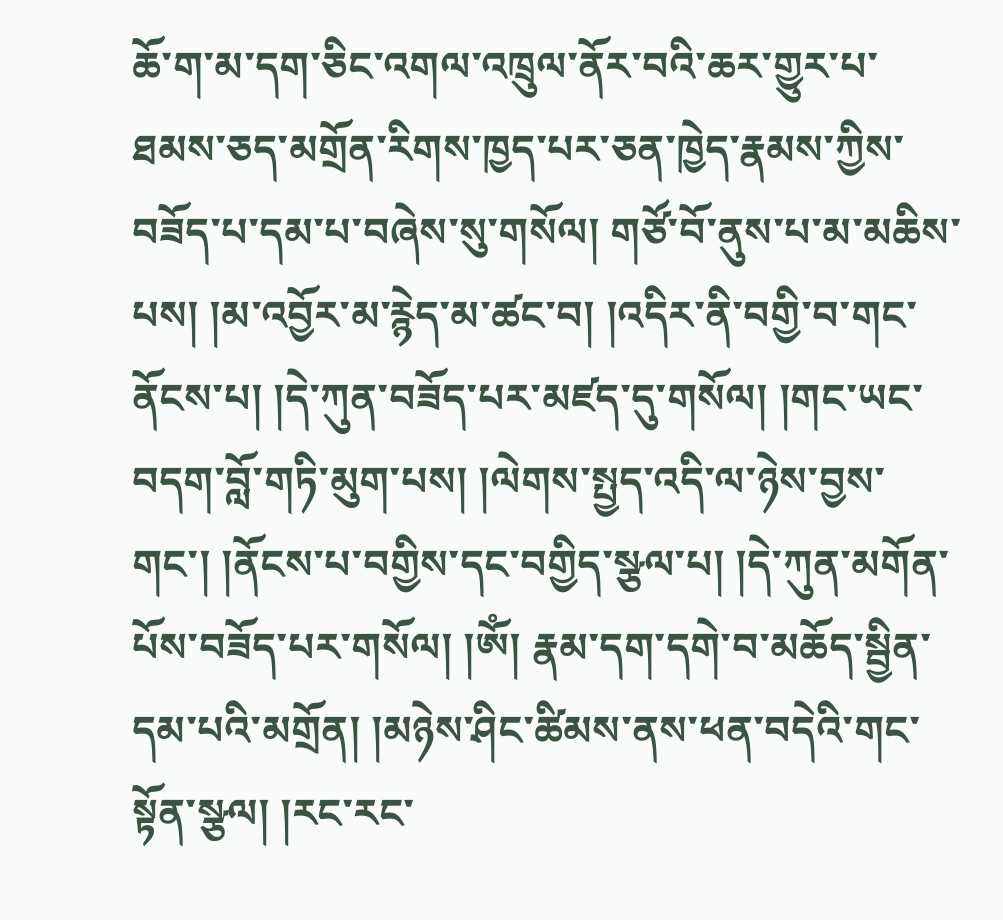ཆོ་ག་མ་དག་ཅིང་འགལ་འཁྲུལ་ནོར་བའི་ཆར་གྱུར་པ་ཐམས་ཅད་མགྲོན་རིགས་ཁྱད་པར་ཅན་ཁྱེད་རྣམས་ཀྱིས་བཟོད་པ་དམ་པ་བཞེས་སུ་གསོལ། གཙོ་བོ་ནུས་པ་མ་མཆིས་པས། །མ་འབྱོར་མ་རྙེད་མ་ཚང་བ། །འདིར་ནི་བགྱི་བ་གང་ནོངས་པ། །དེ་ཀུན་བཟོད་པར་མཛད་དུ་གསོལ། །གང་ཡང་བདག་བློ་གཏི་མུག་པས། །ལེགས་སྤྱད་འདི་ལ་ཉེས་བྱས་གང་། །ནོངས་པ་བགྱིས་དང་བགྱིད་སྩལ་པ། །དེ་ཀུན་མགོན་པོས་བཟོད་པར་གསོལ། །ༀ། རྣམ་དག་དགེ་བ་མཆོད་སྦྱིན་དམ་པའི་མགྲོན། །མཉེས་ཤིང་ཚིམས་ནས་ཕན་བདེའི་གང་སྟོན་སྩལ། །རང་རང་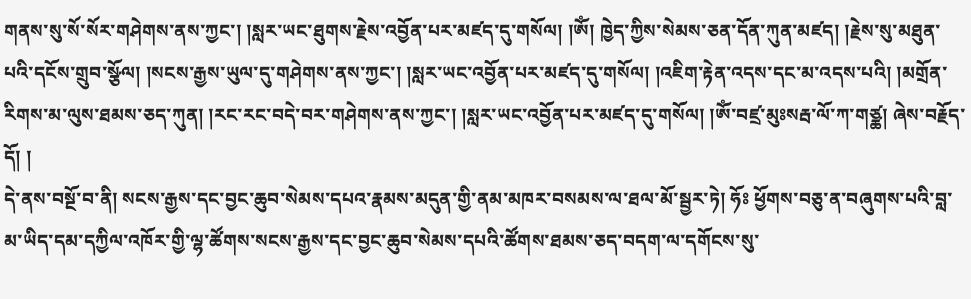གནས་སུ་སོ་སོར་གཤེགས་ནས་ཀྱང་། །སླར་ཡང་ཐུགས་རྗེས་འབྱོན་པར་མཛད་དུ་གསོལ། །ༀ། ཁྱེད་ཀྱིས་སེམས་ཅན་དོན་ཀུན་མཛད། །རྗེས་སུ་མཐུན་པའི་དངོས་གྲུབ་སྩོལ། །སངས་རྒྱས་ཡུལ་དུ་གཤེགས་ནས་ཀྱང་། །སླར་ཡང་འབྱོན་པར་མཛད་དུ་གསོལ། །འཇིག་རྟེན་འདས་དང་མ་འདས་པའི། །མགྲོན་རིགས་མ་ལུས་ཐམས་ཅད་ཀུན། །རང་རང་བདེ་བར་གཤེགས་ནས་ཀྱང་། །སླར་ཡང་འབྱོན་པར་མཛད་དུ་གསོལ། །ༀ་བཛྲ་མུཿསརྦ་ལོ་ཀ་གཙྪ། ཞེས་བརྗོད་དོ། །
དེ་ནས་བསྔོ་བ་ནི། སངས་རྒྱས་དང་བྱང་ཆུབ་སེམས་དཔའ་རྣམས་མདུན་གྱི་ནམ་མཁར་བསམས་ལ་ཐལ་མོ་སྦྱར་ཏེ། ཧོཿ ཕྱོགས་བཅུ་ན་བཞུགས་པའི་བླ་མ་ཡིད་དམ་དཀྱིལ་འཁོར་གྱི་ལྷ་ཚོགས་སངས་རྒྱས་དང་བྱང་ཆུབ་སེམས་དཔའི་ཚོགས་ཐམས་ཅད་བདག་ལ་དགོངས་སུ་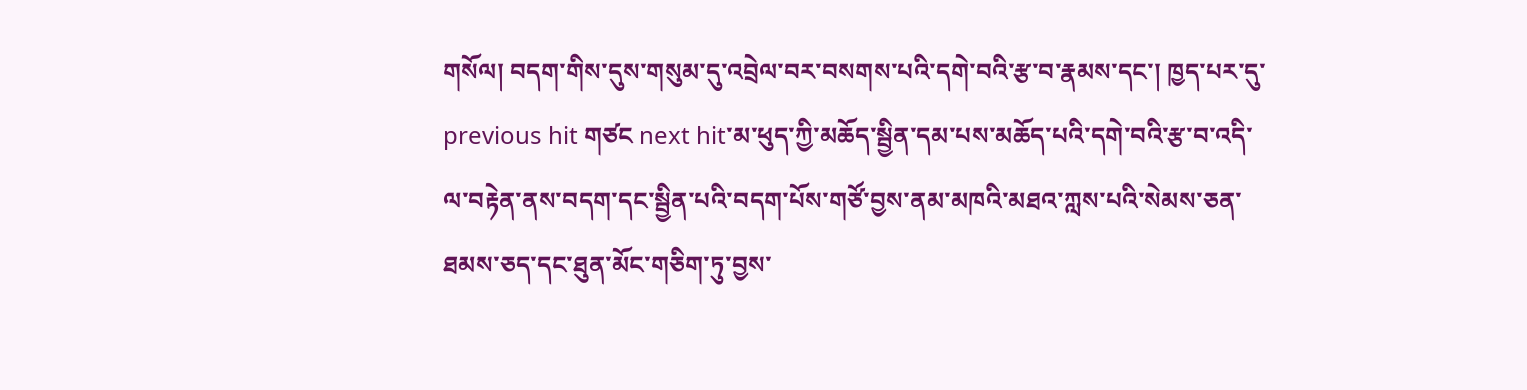གསོལ། བདག་གིས་དུས་གསུམ་དུ་འབྲེལ་བར་བསགས་པའི་དགེ་བའི་རྩ་བ་རྣམས་དང་། ཁྱད་པར་དུ་previous hit གཙང next hit་མ་ཕུད་ཀྱི་མཆོད་སྦྱིན་དམ་པས་མཆོད་པའི་དགེ་བའི་རྩ་བ་འདི་ལ་བརྟེན་ནས་བདག་དང་སྦྱིན་པའི་བདག་པོས་གཙོ་བྱས་ནམ་མཁའི་མཐའ་ཀླས་པའི་སེམས་ཅན་ཐམས་ཅད་དང་ཐུན་མོང་གཅིག་ཏུ་བྱས་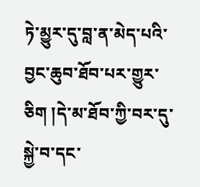ཏེ་མྱུར་དུ་བླ་ན་མེད་པའི་བྱང་ཆུབ་ཐོབ་པར་གྱུར་ཅིག །དེ་མ་ཐོབ་ཀྱི་བར་དུ་སྐྱེ་བ་དང་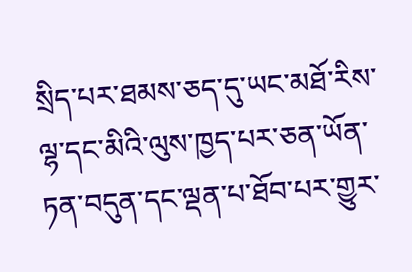སྲིད་པར་ཐམས་ཅད་དུ་ཡང་མཐོ་རིས་ལྷ་དང་མིའི་ལུས་ཁྱད་པར་ཅན་ཡོན་ཏན་བདུན་དང་ལྡན་པ་ཐོབ་པར་གྱུར་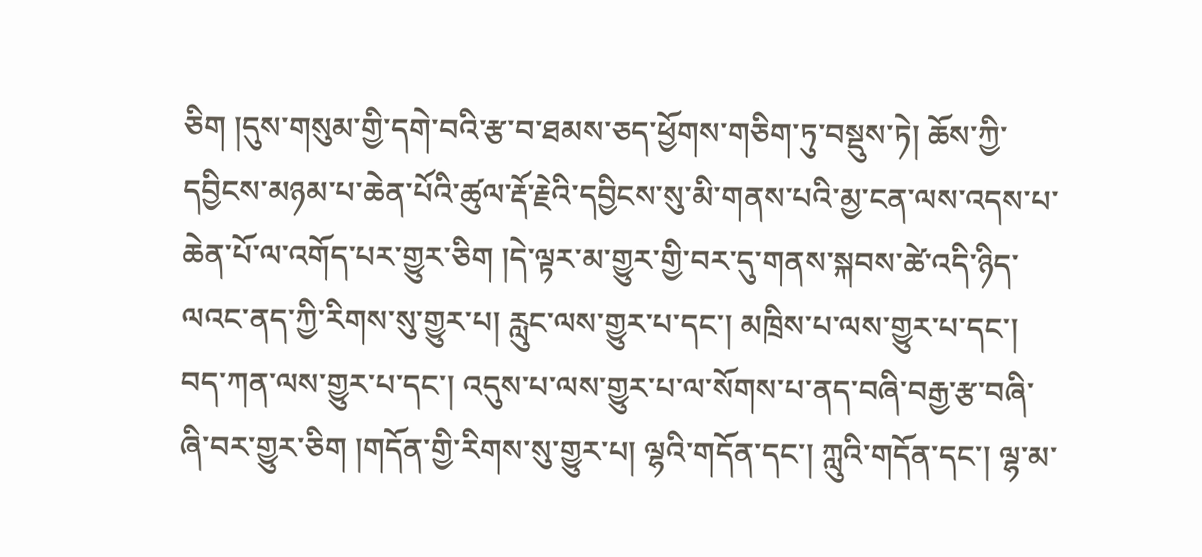ཅིག །དུས་གསུམ་གྱི་དགེ་བའི་རྩ་བ་ཐམས་ཅད་ཕྱོགས་གཅིག་ཏུ་བསྡུས་ཏེ། ཆོས་ཀྱི་དབྱིངས་མཉམ་པ་ཆེན་པོའི་ཚུལ་རྡོ་རྗེའི་དབྱིངས་སུ་མི་གནས་པའི་མྱ་ངན་ལས་འདས་པ་ཆེན་པོ་ལ་འགོད་པར་གྱུར་ཅིག །དེ་ལྟར་མ་གྱུར་གྱི་བར་དུ་གནས་སྐབས་ཚེ་འདི་ཉིད་ལའང་ནད་ཀྱི་རིགས་སུ་གྱུར་པ། རླུང་ལས་གྱུར་པ་དང་། མཁྲིས་པ་ལས་གྱུར་པ་དང་། བད་ཀན་ལས་གྱུར་པ་དང་། འདུས་པ་ལས་གྱུར་པ་ལ་སོགས་པ་ནད་བཞི་བརྒྱ་རྩ་བཞི་ཞི་བར་གྱུར་ཅིག །གདོན་གྱི་རིགས་སུ་གྱུར་པ། ལྷའི་གདོན་དང་། ཀླུའི་གདོན་དང་། ལྷ་མ་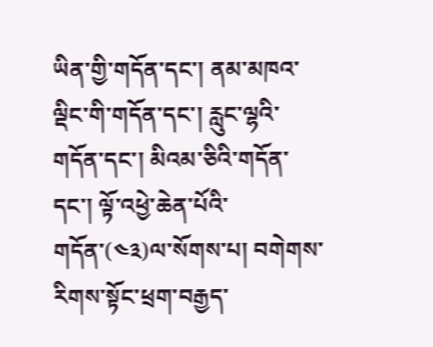ཡིན་གྱི་གདོན་དང་། ནམ་མཁའ་ལྡིང་གི་གདོན་དང་། རླུང་ལྷའི་གདོན་དང་། མིའམ་ཅིའི་གདོན་དང་། ལྟོ་འཕྱེ་ཆེན་པོའི་གདོན་(༤༣)ལ་སོགས་པ། བགེགས་རིགས་སྟོང་ཕྲག་བརྒྱད་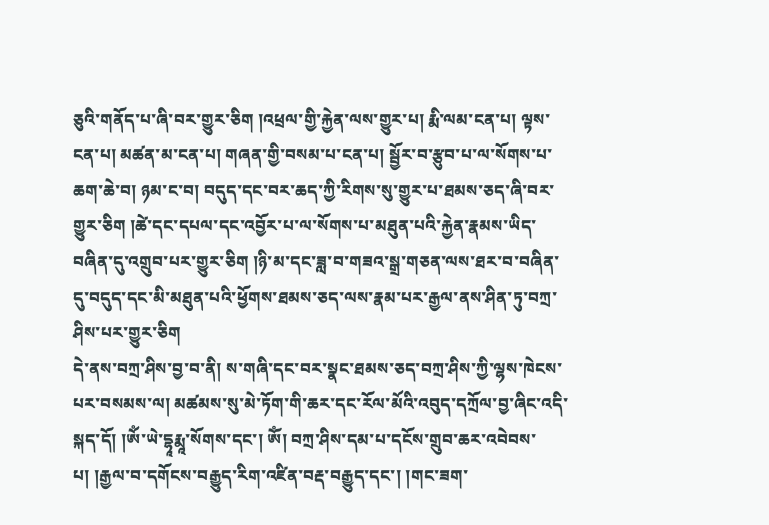ཅུའི་གནོད་པ་ཞི་བར་གྱུར་ཅིག །འཕྲལ་གྱི་རྐྱེན་ལས་གྱུར་པ། རྨི་ལམ་ངན་པ། ལྟས་ངན་པ། མཚན་མ་ངན་པ། གཞན་གྱི་བསམ་པ་ངན་པ། སྦྱོར་བ་རྩུབ་པ་ལ་སོགས་པ་ཆག་ཆེ་བ། ཉམ་ང་བ། བདུད་དང་བར་ཆད་ཀྱི་རིགས་སུ་གྱུར་པ་ཐམས་ཅད་ཞི་བར་གྱུར་ཅིག །ཚེ་དང་དཔལ་དང་འབྱོར་པ་ལ་སོགས་པ་མཐུན་པའི་རྐྱེན་རྣམས་ཡིད་བཞིན་དུ་འགྲུབ་པར་གྱུར་ཅིག །ཉི་མ་དང་ཟླ་བ་གཟའ་སྒྲ་གཅན་ལས་ཐར་བ་བཞིན་དུ་བདུད་དང་མི་མཐུན་པའི་ཕྱོགས་ཐམས་ཅད་ལས་རྣམ་པར་རྒྱལ་ནས་ཤིན་ཏུ་བཀྲ་ཤིས་པར་གྱུར་ཅིག
དེ་ནས་བཀྲ་ཤིས་བྱ་བ་ནི། ས་གཞི་དང་བར་སྣང་ཐམས་ཅད་བཀྲ་ཤིས་ཀྱི་ལྷས་ཁེངས་པར་བསམས་ལ། མཚམས་སུ་མེ་ཏོག་གི་ཆར་དང་རོལ་མོའི་འབུད་དཀྲོལ་བྱ་ཞིང་འདི་སྐད་དོ། །ༀ་ཡེ་དྷཱརྨཱ་སོགས་དང་། ༀ། བཀྲ་ཤིས་དམ་པ་དངོས་གྲུབ་ཆར་འབེབས་པ། །རྒྱལ་བ་དགོངས་བརྒྱུད་རིག་འཛིན་བརྡ་བརྒྱུད་དང་། །གང་ཟག་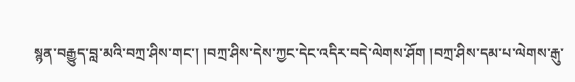སྙན་བརྒྱུད་བླ་མའི་བཀྲ་ཤིས་གང་། །བཀྲ་ཤིས་དེས་ཀྱང་དེང་འདིར་བདེ་ལེགས་ཤོག །བཀྲ་ཤིས་དམ་པ་ལེགས་རྒུ་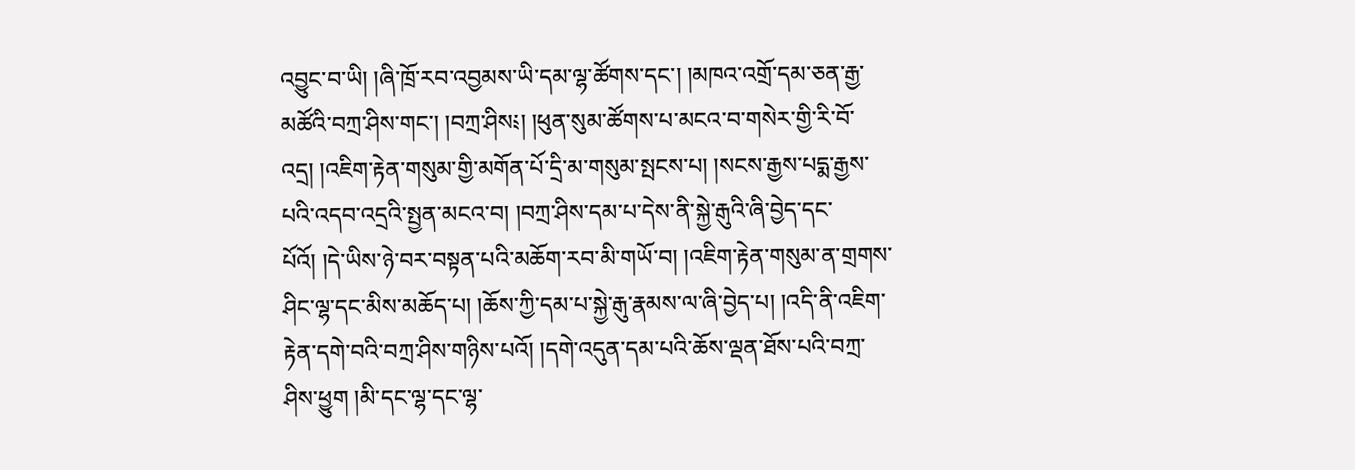འབྱུང་བ་ཡི། །ཞི་ཁྲོ་རབ་འབྱམས་ཡི་དམ་ལྷ་ཚོགས་དང་། །མཁའ་འགྲོ་དམ་ཅན་རྒྱ་མཚོའི་བཀྲ་ཤིས་གང་། །བཀྲ་ཤིས༴། །ཕུན་སུམ་ཚོགས་པ་མངའ་བ་གསེར་གྱི་རི་བོ་འདྲ། །འཇིག་རྟེན་གསུམ་གྱི་མགོན་པོ་དྲི་མ་གསུམ་སྤངས་པ། །སངས་རྒྱས་པདྨ་རྒྱས་པའི་འདབ་འདྲའི་སྤྱན་མངའ་བ། །བཀྲ་ཤིས་དམ་པ་དེས་ནི་སྐྱེ་རྒུའི་ཞི་བྱེད་དང་པོའོ། །དེ་ཡིས་ཉེ་བར་བསྟན་པའི་མཆོག་རབ་མི་གཡོ་བ། །འཇིག་རྟེན་གསུམ་ན་གྲགས་ཤིང་ལྷ་དང་མིས་མཆོད་པ། །ཆོས་ཀྱི་དམ་པ་སྐྱེ་རྒུ་རྣམས་ལ་ཞི་བྱེད་པ། །འདི་ནི་འཇིག་རྟེན་དགེ་བའི་བཀྲ་ཤིས་གཉིས་པའོ། །དགེ་འདུན་དམ་པའི་ཆོས་ལྡན་ཐོས་པའི་བཀྲ་ཤིས་ཕྱུག །མི་དང་ལྷ་དང་ལྷ་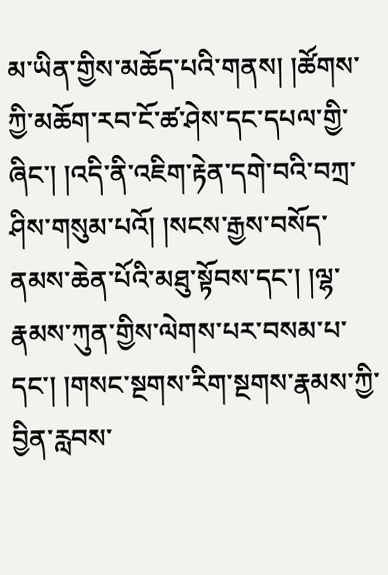མ་ཡིན་གྱིས་མཆོད་པའི་གནས། །ཚོགས་ཀྱི་མཆོག་རབ་ངོ་ཚ་ཤེས་དང་དཔལ་གྱི་ཞིང་། །འདི་ནི་འཇིག་རྟེན་དགེ་བའི་བཀྲ་ཤིས་གསུམ་པའོ། །སངས་རྒྱས་བསོད་ནམས་ཆེན་པོའི་མཐུ་སྟོབས་དང་། །ལྷ་རྣམས་ཀུན་གྱིས་ལེགས་པར་བསམ་པ་དང་། །གསང་སྔགས་རིག་སྔགས་རྣམས་ཀྱི་བྱིན་རླབས་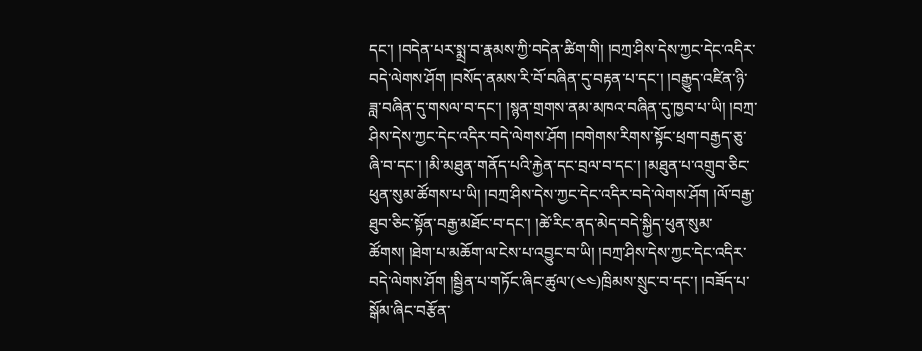དང་། །བདེན་པར་སྨྲ་བ་རྣམས་ཀྱི་བདེན་ཚིག་གི། །བཀྲ་ཤིས་དེས་ཀྱང་དེང་འདིར་བདེ་ལེགས་ཤོག །བསོད་ནམས་རི་བོ་བཞིན་དུ་བརྟན་པ་དང་། །བརྒྱུད་འཛིན་ཉི་ཟླ་བཞིན་དུ་གསལ་བ་དང་། །སྙན་གྲགས་ནམ་མཁའ་བཞིན་དུ་ཁྱབ་པ་ཡི། །བཀྲ་ཤིས་དེས་ཀྱང་དེང་འདིར་བདེ་ལེགས་ཤོག །བགེགས་རིགས་སྟོང་ཕྲག་བརྒྱད་ཅུ་ཞི་བ་དང་། །མི་མཐུན་གནོད་པའི་རྐྱེན་དང་བྲལ་བ་དང་། །མཐུན་པ་འགྲུབ་ཅིང་ཕུན་སུམ་ཚོགས་པ་ཡི། །བཀྲ་ཤིས་དེས་ཀྱང་དེང་འདིར་བདེ་ལེགས་ཤོག །ལོ་བརྒྱ་ཐུབ་ཅིང་སྟོན་བརྒྱ་མཐོང་བ་དང་། །ཚེ་རིང་ནད་མེད་བདེ་སྐྱིད་ཕུན་སུམ་ཚོགས། །ཐེག་པ་མཆོག་ལ་ངེས་པ་འབྱུང་བ་ཡི། །བཀྲ་ཤིས་དེས་ཀྱང་དེང་འདིར་བདེ་ལེགས་ཤོག །སྦྱིན་པ་གཏོང་ཞིང་ཚུལ་(༤༤)ཁྲིམས་སྲུང་བ་དང་། །བཟོད་པ་སྒོམ་ཞིང་བརྩོན་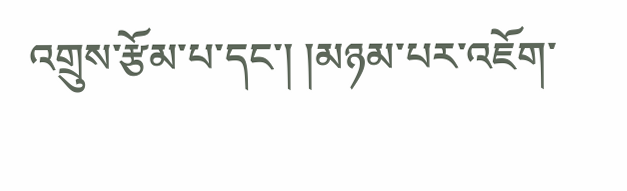འགྲུས་རྩོམ་པ་དང་། །མཉམ་པར་འཇོག་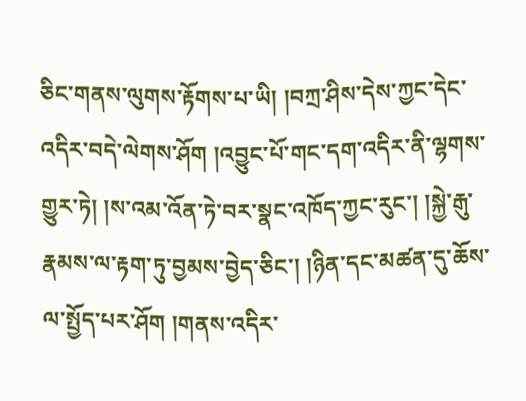ཅིང་གནས་ལུགས་རྟོགས་པ་ཡི། །བཀྲ་ཤིས་དེས་ཀྱང་དེང་འདིར་བདེ་ལེགས་ཤོག །འབྱུང་པོ་གང་དག་འདིར་ནི་ལྷགས་གྱུར་ཏེ། །ས་འམ་འོན་ཏེ་བར་སྣང་འཁོད་ཀྱང་རུང་། །སྐྱེ་རྒུ་རྣམས་ལ་རྟག་ཏུ་བྱམས་བྱེད་ཅིང་། །ཉིན་དང་མཚན་དུ་ཆོས་ལ་སྤྱོད་པར་ཤོག །གནས་འདིར་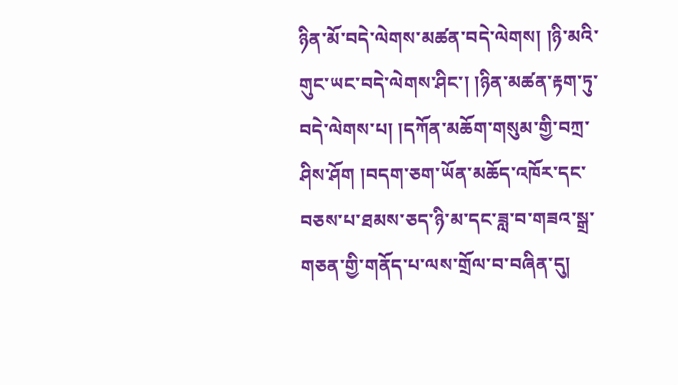ཉིན་མོ་བདེ་ལེགས་མཚན་བདེ་ལེགས། །ཉི་མའི་གུང་ཡང་བདེ་ལེགས་ཤིང་། །ཉིན་མཚན་རྟག་ཏུ་བདེ་ལེགས་པ། །དཀོན་མཆོག་གསུམ་གྱི་བཀྲ་ཤིས་ཤོག །བདག་ཅག་ཡོན་མཆོད་འཁོར་དང་བཅས་པ་ཐམས་ཅད་ཉི་མ་དང་ཟླ་བ་གཟའ་སྒྲ་གཅན་གྱི་གནོད་པ་ལས་གྲོལ་བ་བཞིན་དུ།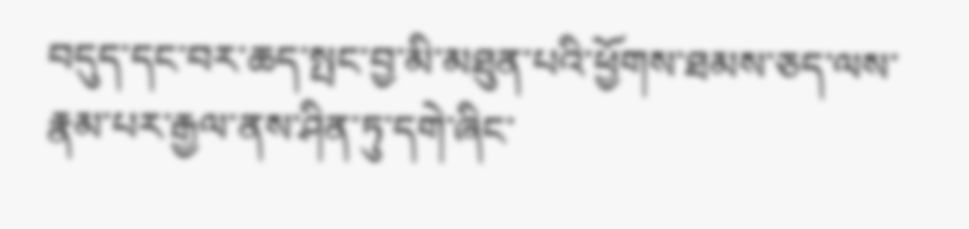བདུད་དང་བར་ཆད་སྤང་བྱ་མི་མཐུན་པའི་ཕྱོགས་ཐམས་ཅད་ལས་རྣམ་པར་རྒྱལ་ནས་ཤིན་ཏུ་དགེ་ཞིང་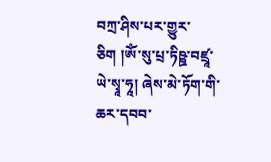བཀྲ་ཤིས་པར་གྱུར་ཅིག །ༀ་སུ་པྲ་ཏིཥྛ་བཛྲཱ་ཡེ་སྭཱ་ཧཱ། ཞེས་མེ་ཏོག་གི་ཆར་དབབ་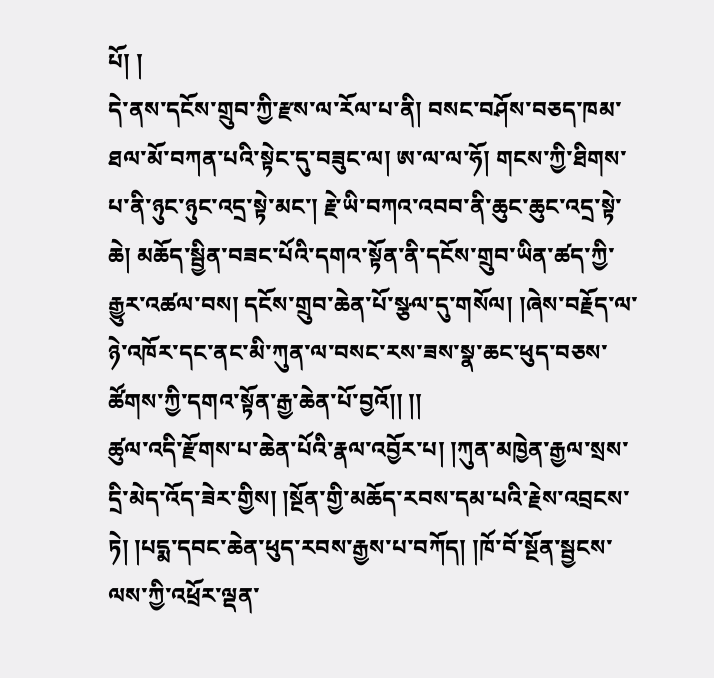པོ། །
དེ་ནས་དངོས་གྲུབ་ཀྱི་རྫས་ལ་རོལ་པ་ནི། བསང་བཤོས་བཅད་ཁམ་ཐལ་མོ་བཀན་པའི་སྟེང་དུ་བཟུང་ལ། ཨ་ལ་ལ་ཧོ། གངས་ཀྱི་ཐིགས་པ་ནི་ཉུང་ཉུང་འདྲ་སྟེ་མང་། རྗེ་ཡི་བཀའ་འབབ་ནི་ཆུང་ཆུང་འདྲ་སྟེ་ཆེ། མཆོད་སྦྱིན་བཟང་པོའི་དགའ་སྟོན་ནི་དངོས་གྲུབ་ཡིན་ཚད་ཀྱི་རྒྱུར་འཚལ་བས། དངོས་གྲུབ་ཆེན་པོ་སྩལ་དུ་གསོལ། །ཞེས་བརྗོད་ལ་ཉེ་འཁོར་དང་ནང་མི་ཀུན་ལ་བསང་རས་ཟས་སྣ་ཆང་ཕུད་བཅས་ཚོགས་ཀྱི་དགའ་སྟོན་རྒྱ་ཆེན་པོ་བྱའོ།། །།
ཚུལ་འདི་རྫོགས་པ་ཆེན་པོའི་རྣལ་འབྱོར་པ། །ཀུན་མཁྱེན་རྒྱལ་སྲས་དྲི་མེད་འོད་ཟེར་གྱིས། །སྔོན་གྱི་མཆོད་རབས་དམ་པའི་རྗེས་འབྲངས་ཏེ། །པདྨ་དབང་ཆེན་ཕུད་རབས་རྒྱས་པ་བཀོད། །ཁོ་བོ་སྔོན་སྦྱངས་ལས་ཀྱི་འཕྲོར་ལྡན་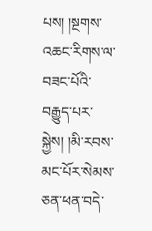པས། །སྔགས་འཆང་རིགས་ལ་བཟང་པོའི་བརྒྱུད་པར་སྐྱེས། །མི་རབས་མང་པོར་སེམས་ཅན་ཕན་བདེ་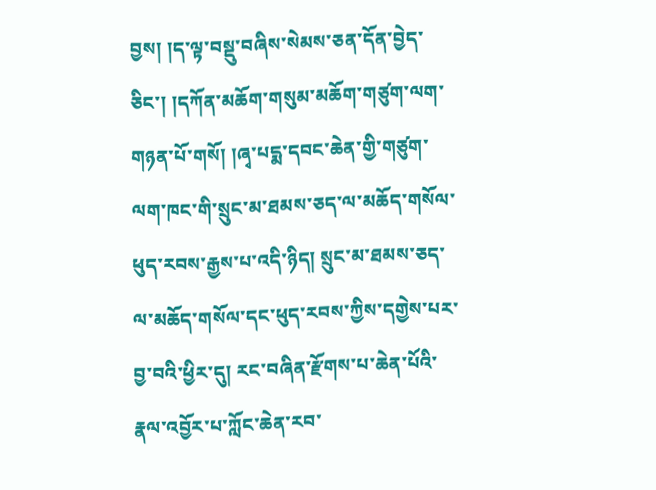བྱས། །ད་ལྟ་བསྡུ་བཞིས་སེམས་ཅན་དོན་བྱེད་ཅིང་། །དཀོན་མཆོག་གསུམ་མཆོག་གཙུག་ལག་གཉན་པོ་གསོ། །ཞྭ་པདྨ་དབང་ཆེན་གྱི་གཙུག་ལག་ཁང་གི་སྲུང་མ་ཐམས་ཅད་ལ་མཆོད་གསོལ་ཕུད་རབས་རྒྱས་པ་འདི་ཉིད། སྲུང་མ་ཐམས་ཅད་ལ་མཆོད་གསོལ་དང་ཕུད་རབས་ཀྱིས་དགྱེས་པར་བྱ་བའི་ཕྱིར་དུ། རང་བཞིན་རྫོགས་པ་ཆེན་པོའི་རྣལ་འབྱོར་པ་ཀློང་ཆེན་རབ་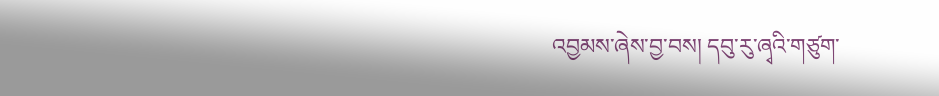འབྱམས་ཞེས་བྱ་བས། དབུ་རུ་ཞྭའི་གཙུག་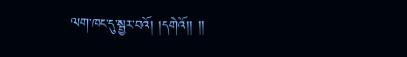ལག་ཁང་དུ་སྦྱར་བའོ། །དགེའོ།། །།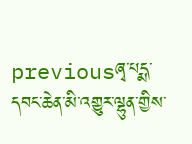previousཞྭ་པདྨ་དབང་ཆེན་མི་འགྱུར་ལྷུན་གྱིས་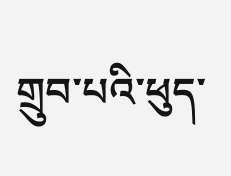གྲུབ་པའི་ཕུད་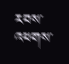རབས་འཕགས་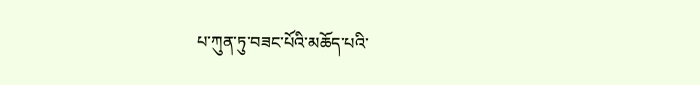པ་ཀུན་ཏུ་བཟང་པོའི་མཆོད་པའི་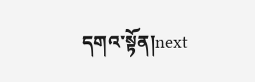དགའ་སྟོན།next